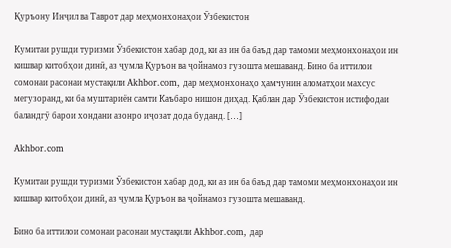Қуръону Инҷил ва Таврот дар меҳмонхонаҳои Ӯзбекистон

Кумитаи рушди туризми Ӯзбекистон хабар дод, ки аз ин ба баъд дар тамоми меҳмонхонаҳои ин кишвар китобҳои динӣ, аз ҷумла Қуръон ва ҷойнамоз гузошта мешаванд. Бино ба иттилои сомонаи расонаи мустақили Akhbor.com, дар меҳмонхонаҳо ҳамчунин аломатҳои махсус мегузоранд, ки ба муштариён самти Каъбаро нишон диҳад. Қаблан дар Ӯзбекистон истифодаи баландгӯ барои хондани азонро иҷозат дода буданд. […]

Akhbor.com

Кумитаи рушди туризми Ӯзбекистон хабар дод, ки аз ин ба баъд дар тамоми меҳмонхонаҳои ин кишвар китобҳои динӣ, аз ҷумла Қуръон ва ҷойнамоз гузошта мешаванд.

Бино ба иттилои сомонаи расонаи мустақили Akhbor.com, дар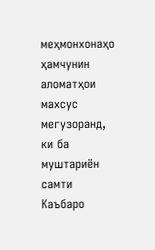меҳмонхонаҳо ҳамчунин аломатҳои махсус мегузоранд, ки ба муштариён самти Каъбаро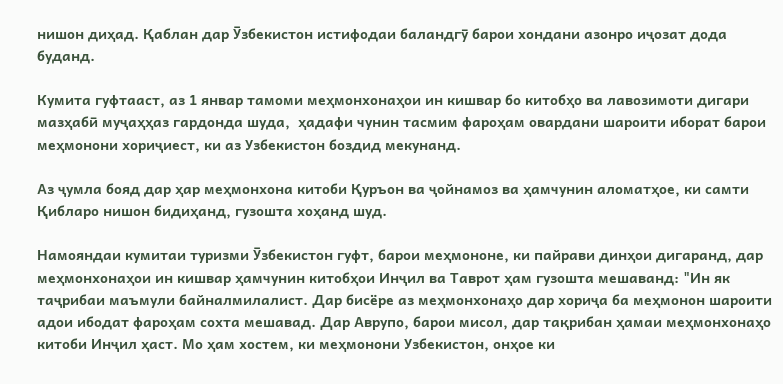нишон диҳад. Қаблан дар Ӯзбекистон истифодаи баландгӯ барои хондани азонро иҷозат дода буданд.

Кумита гуфтааст, аз 1 январ тамоми меҳмонхонаҳои ин кишвар бо китобҳо ва лавозимоти дигари мазҳабӣ муҷаҳҳаз гардонда шуда,  ҳадафи чунин тасмим фароҳам овардани шароити иборат барои меҳмонони хориҷиест, ки аз Узбекистон боздид мекунанд.

Аз ҷумла бояд дар ҳар меҳмонхона китоби Қуръон ва ҷойнамоз ва ҳамчунин аломатҳое, ки самти Қибларо нишон бидиҳанд, гузошта хоҳанд шуд.

Намояндаи кумитаи туризми Ӯзбекистон гуфт, барои меҳмононе, ки пайрави динҳои дигаранд, дар меҳмонхонаҳои ин кишвар ҳамчунин китобҳои Инҷил ва Таврот ҳам гузошта мешаванд: "Ин як таҷрибаи маъмули байналмилалист. Дар бисёре аз меҳмонхонаҳо дар хориҷа ба меҳмонон шароити адои ибодат фароҳам сохта мешавад. Дар Аврупо, барои мисол, дар тақрибан ҳамаи меҳмонхонаҳо китоби Инҷил ҳаст. Мо ҳам хостем, ки меҳмонони Узбекистон, онҳое ки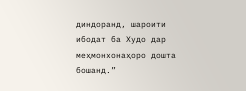диндоранд, шароити ибодат ба Худо дар меҳмонхонаҳоро дошта бошанд.”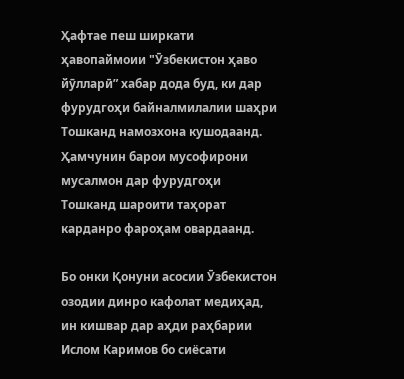Ҳафтае пеш ширкати ҳавопаймоии "Ӯзбекистон ҳаво йӯлларӣ” хабар дода буд, ки дар фурудгоҳи байналмилалии шаҳри Тошканд намозхона кушодаанд. Ҳамчунин барои мусофирони мусалмон дар фурудгоҳи Тошканд шароити таҳорат карданро фароҳам овардаанд.

Бо онки Қонуни асосии Ӯзбекистон озодии динро кафолат медиҳад, ин кишвар дар аҳди раҳбарии Ислом Каримов бо сиёсати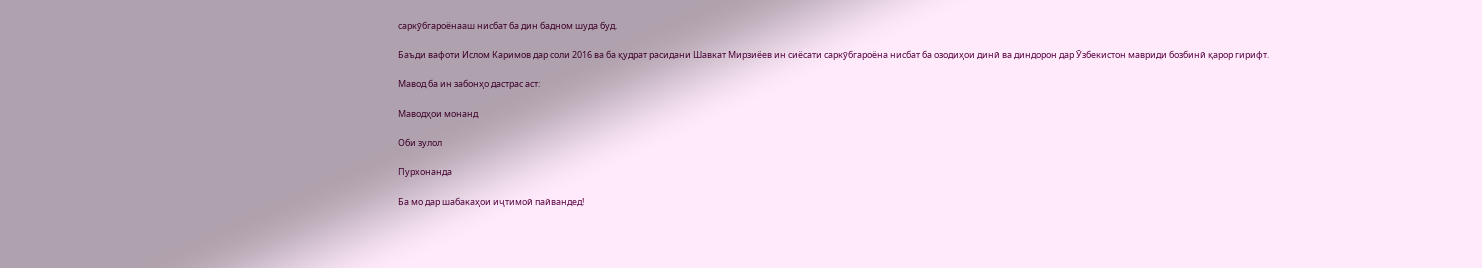саркӯбгароёнааш нисбат ба дин бадном шуда буд.

Баъди вафоти Ислом Каримов дар соли 2016 ва ба қудрат расидани Шавкат Мирзиёев ин сиёсати саркӯбгароёна нисбат ба озодиҳои динӣ ва диндорон дар Ӯзбекистон мавриди бозбинӣ қарор гирифт.

Мавод ба ин забонҳо дастрас аст:

Маводҳои монанд

Оби зулол

Пурхонанда

Ба мо дар шабакаҳои иҷтимоӣ пайвандед!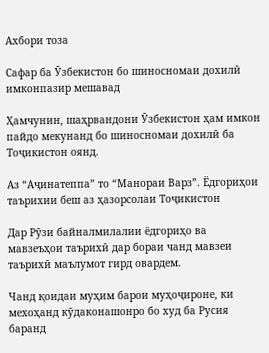Ахбори тоза

Сафар ба Ӯзбекистон бо шиносномаи дохилӣ имконпазир мешавад

Ҳамчунин, шаҳрвандони Ӯзбекистон ҳам имкон пайдо мекунанд бо шиносномаи дохилӣ ба Тоҷикистон оянд.

Аз “Аҷинатеппа” то “Манораи Варз”. Ёдгориҳои таърихии беш аз ҳазорсолаи Тоҷикистон

Дар Рӯзи байналмилалии ёдгориҳо ва мавзеъҳои таърихӣ дар бораи чанд мавзеи таърихӣ маълумот гирд овардем.

Чанд қоидаи муҳим барои муҳоҷироне, ки мехоҳанд кӯдаконашонро бо худ ба Русия баранд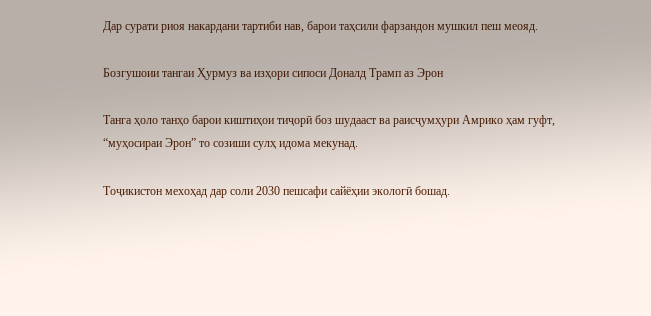Дар сурати риоя накардани тартиби нав, барои таҳсили фарзандон мушкил пеш меояд.

Бозгушоии тангаи Ҳурмуз ва изҳори сипоси Доналд Трамп аз Эрон

Танга ҳоло танҳо барои киштиҳои тиҷорӣ боз шудааст ва раисҷумҳури Амрико ҳам гуфт, “муҳосираи Эрон” то созиши сулҳ идома мекунад.

Тоҷикистон мехоҳад дар соли 2030 пешсафи сайёҳии экологӣ бошад.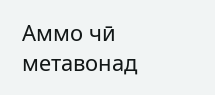Аммо чӣ метавонад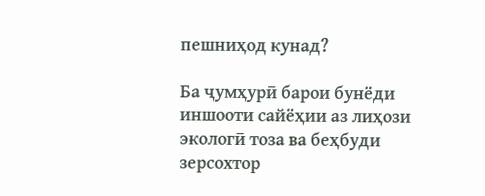пешниҳод кунад?

Ба ҷумҳурӣ барои бунёди иншооти сайёҳии аз лиҳози экологӣ тоза ва беҳбуди зерсохтор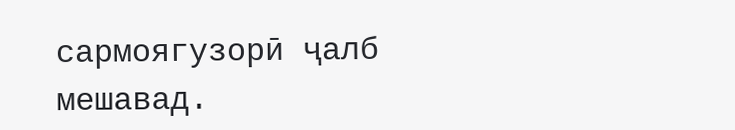сармоягузорӣ ҷалб мешавад.